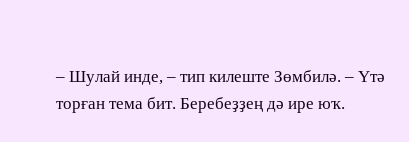– Шулай инде, – тип килеште Зөмбилә. – Үтә торған тема бит. Беребеҙҙең дә ире юҡ.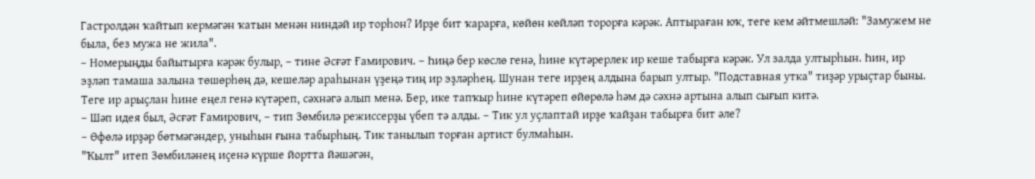Гастролдән ҡайтып кермәгән ҡатын менән ниндәй ир торһон? Ирҙе бит ҡарарға, көйөн көйләп торорға кәрәк. Аптыраған юҡ, теге кем әйтмешләй: "Замужем не была, без мужа не жила".
– Номерыңды байытырға кәрәк булыр, – тине Әсғәт Ғамирович. – Һиңә бер көслө генә, һине күтәрерлек ир кеше табырға кәрәк. Ул залда ултырһын. Һин, ир эҙләп тамаша залына төшөрһөң дә, кешеләр араһынан үҙеңә тиң ир эҙләрһең. Шунан теге ирҙең алдына барып ултыр. "Подставная утка" тиҙәр урыҫтар быны. Теге ир арыҫлан һине еңел генә күтәреп, сәхнәгә алып менә. Бер, ике тапҡыр һине күтәреп өйөрөлә һәм дә сәхнә артына алып сығып китә.
– Шәп идея был, Әсғәт Ғамирович, – тип Зөмбилә режиссерҙы үбеп тә алды. – Тик ул уҫлаптай ирҙе ҡайҙан табырға бит әле?
– Өфөлә ирҙәр бөтмәгәндер, уныһын ғына табырһың. Тик танылып торған артист булмаһын.
"Ҡылт" итеп Зөмбиләнең иҫенә күрше йортта йәшәгән,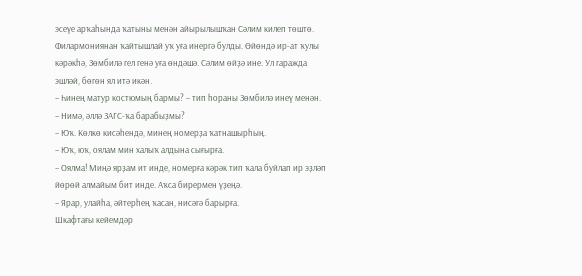эсеүе арҡаһында ҡатыны менән айырылышҡан Сәлим килеп төштө. Филармониянан ҡайтышлай уҡ уға инергә булды. Өйөндә ир-ат ҡулы кәрәкһә, Зөмбилә гел генә уға өндәшә. Сәлим өйҙә ине. Ул гаражда эшләй, бөгөн ял итә икән.
– Һинең матур костюмың бармы? – тип һораны Зөмбилә инеү менән.
– Нимә, әллә ЗАГС-ҡа барабыҙмы?
– Юҡ. Көлкө кисәһендә, минең номерҙа ҡатнашырһың.
– Юҡ, юҡ, оялам мин халыҡ алдына сығырға.
– Оялма! Миңә ярҙам ит инде, номерға кәрәк тип ҡала буйлап ир эҙләп йөрөй алмайым бит инде. Аҡса бирермен үҙеңә.
– Ярар, улайһа, әйтерһең ҡасан, нисәгә барырға.
Шкафтағы кейемдәр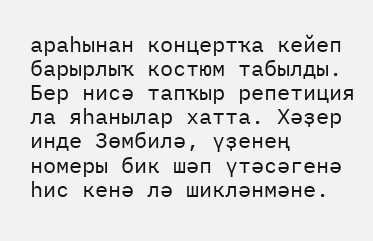араһынан концертҡа кейеп барырлыҡ костюм табылды. Бер нисә тапҡыр репетиция ла яһанылар хатта. Хәҙер инде Зөмбилә, үҙенең номеры бик шәп үтәсәгенә һис кенә лә шикләнмәне.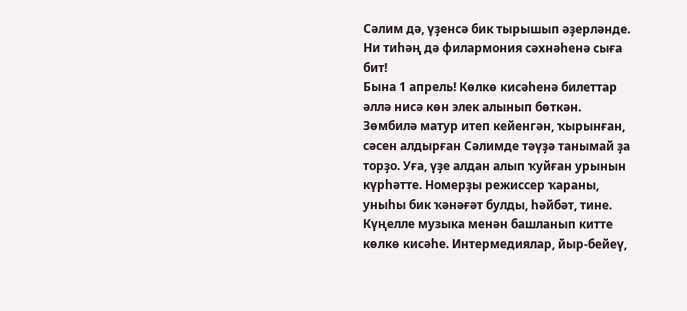Сәлим дә, үҙенсә бик тырышып әҙерләнде. Ни тиһәң дә филармония сәхнәһенә сыға бит!
Бына 1 апрель! Көлкө кисәһенә билеттар әллә нисә көн элек алынып бөткән. Зөмбилә матур итеп кейенгән, ҡырынған, сәсен алдырған Сәлимде тәүҙә танымай ҙа торҙо. Уға, үҙе алдан алып ҡуйған урынын күрһәтте. Номерҙы режиссер ҡараны, уныһы бик ҡәнәғәт булды, һәйбәт, тине.
Күңелле музыка менән башланып китте көлкө кисәһе. Интермедиялар, йыр-бейеү,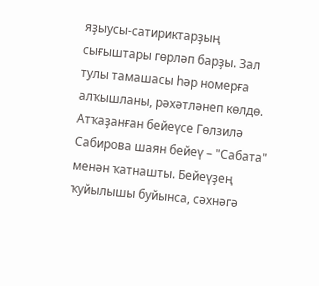яҙыусы-сатириктарҙың сығыштары гөрләп барҙы. Зал тулы тамашасы һәр номерға алҡышланы, рәхәтләнеп көлдө. Атҡаҙанған бейеүсе Гөлзилә Сабирова шаян бейеү – "Сабата" менән ҡатнашты. Бейеүҙең ҡуйылышы буйынса, сәхнәгә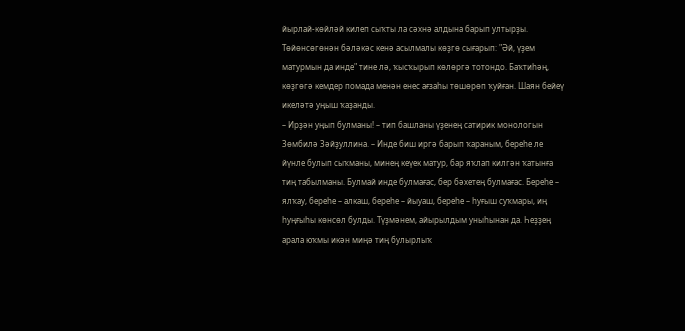йырлай-көйләй килеп сыҡты ла сәхнә алдына барып ултырҙы. Төйөнсөгөнән бәләкәс кенә асылмалы көҙгө сығарып: "Әй, үҙем матурмын да инде" тине лә, ҡысҡырып көлөргә тотондо. Баҡтиһәң, көҙгөгә кемдер помада менән енес ағзаһы төшөрөп ҡуйған. Шаян бейеү икеләтә уңыш ҡаҙанды.
– Ирҙән уңып булманы! – тип башланы үҙенең сатирик монологын Зөмбилә Зәйҙуллина. – Инде биш иргә барып ҡараным, береһе ле йүнле булып сыҡманы, минең кеүек матур, бар яҡлап килгән ҡатынға тиң табылманы. Булмай инде булмағас, бер бәхетең булмағас. Береһе – ялҡау, береһе – алкаш, береһе – йыуаш, береһе – һуғыш суҡмары, иң һуңғыһы көнсөл булды. Түҙмәнем, айырылдым уныһынан да. Һеҙҙең арала юҡмы икән миңә тиң булырлыҡ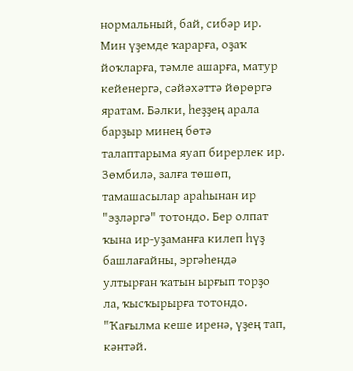нормальный, бай, сибәр ир. Мин үҙемде ҡарарға, оҙаҡ йоҡларға, тәмле ашарға, матур кейенергә, сәйәхәттә йөрөргә яратам. Бәлки, һеҙҙең арала барҙыр минең бөтә талаптарыма яуап бирерлек ир.
Зөмбилә, залға төшөп, тамашасылар араһынан ир "эҙләргә" тотондо. Бер олпат ҡына ир-уҙаманға килеп һүҙ башлағайны, эргәһендә ултырған ҡатын ырғып торҙо ла, ҡысҡырырға тотондо. "Ҡағылма кеше иренә, үҙең тап, кәнтәй.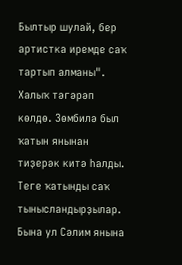Былтыр шулай, бер артистка иремде саҡ тартып алманы". Халыҡ тәгәрәп көлдө. Зөмбилә был ҡатын янынан тиҙерәк китә һалды. Теге ҡатынды саҡ тынысландырҙылар.
Бына ул Сәлим янына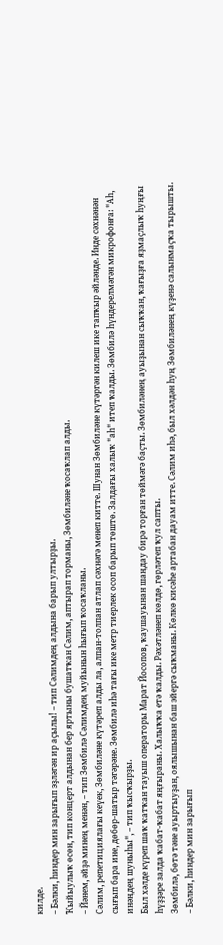килде.
– Бәлки, һиндер мин зарығып эҙләгән ир аҫылы! – тип Сәлимдең алдына барып ултырҙы.
Ҡыйыулыҡ өсөн, тип концерт алдынан бер яртыны бушатҡан Сәлим, аптырап торманы, Зөмбиләне ҡосаҡлап алды.
– Йәнем, әйҙә минең менән, – тип Зөмбилә Сәлимдең муйынын һығып ҡосаҡланы.
Сәлим, репетициялағы кеүек, Зөмбиләне күтәреп алды ла, алпан-толпан атлап сәхнәгә менеп китте. Шунан Зөмбиләне күтәргән килеш ике тапҡыр әйләнде. Инде сәхнәнән сығып бара ине, дөбөр-шатыр тәгәрәне. Зөмбилә иһә тағы ике метр тиерлек осоп барып төштө. Залдағы халыҡ "аһ" итеп ҡалды. Зөмбилә һүндерелмәгән микрофонға: "Аһ, инәңдең шуныһы", – тип ҡысҡырҙы.
Был хәлде күреп шаҡ ҡатҡан тауыш операторы Марат Йосопов, ҡаушауынан шаңдау бирә торған төймәгә баҫты. Зөмбиләнең ауыҙынан сыҡҡан, ҡағыҙға яҙмаҫлыҡ һуңғы һүҙҙәре залда ҡабат-ҡабат яңғыраны. Халыҡҡа етә ҡалды. Рәхәтләнеп көлдө, гөрләтеп ҡул сапты.
Зөмбилә, бөтә тәне ауыртыуҙан, оялышынан баш эйергә сыҡманы. Көлкө кисәһе артабан дауам итте. Сәлим иһә, был хәлдән һуң Зөмбиләнең күҙенә салынмаҫҡа тырышты.
– Бәлки, һиндер мин зарығып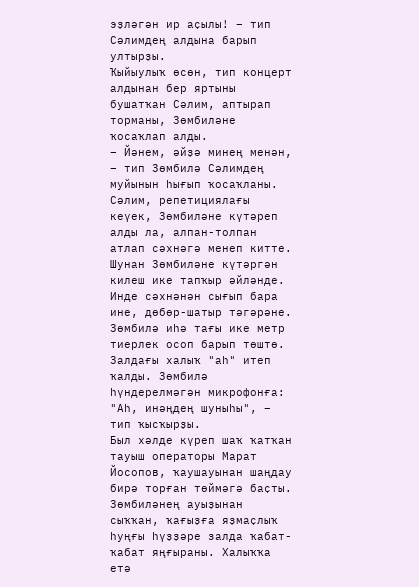эҙләгән ир аҫылы! – тип Сәлимдең алдына барып ултырҙы.
Ҡыйыулыҡ өсөн, тип концерт алдынан бер яртыны бушатҡан Сәлим, аптырап торманы, Зөмбиләне ҡосаҡлап алды.
– Йәнем, әйҙә минең менән, – тип Зөмбилә Сәлимдең муйынын һығып ҡосаҡланы.
Сәлим, репетициялағы кеүек, Зөмбиләне күтәреп алды ла, алпан-толпан атлап сәхнәгә менеп китте. Шунан Зөмбиләне күтәргән килеш ике тапҡыр әйләнде. Инде сәхнәнән сығып бара ине, дөбөр-шатыр тәгәрәне. Зөмбилә иһә тағы ике метр тиерлек осоп барып төштө. Залдағы халыҡ "аһ" итеп ҡалды. Зөмбилә һүндерелмәгән микрофонға: "Аһ, инәңдең шуныһы", – тип ҡысҡырҙы.
Был хәлде күреп шаҡ ҡатҡан тауыш операторы Марат Йосопов, ҡаушауынан шаңдау бирә торған төймәгә баҫты. Зөмбиләнең ауыҙынан сыҡҡан, ҡағыҙға яҙмаҫлыҡ һуңғы һүҙҙәре залда ҡабат-ҡабат яңғыраны. Халыҡҡа етә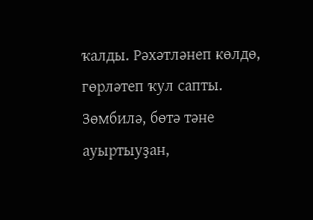ҡалды. Рәхәтләнеп көлдө, гөрләтеп ҡул сапты.
Зөмбилә, бөтә тәне ауыртыуҙан,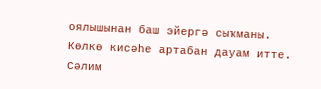оялышынан баш эйергә сыҡманы. Көлкө кисәһе артабан дауам итте. Сәлим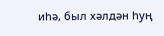иһә, был хәлдән һуң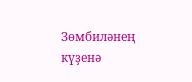Зөмбиләнең күҙенә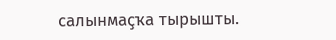салынмаҫҡа тырышты.